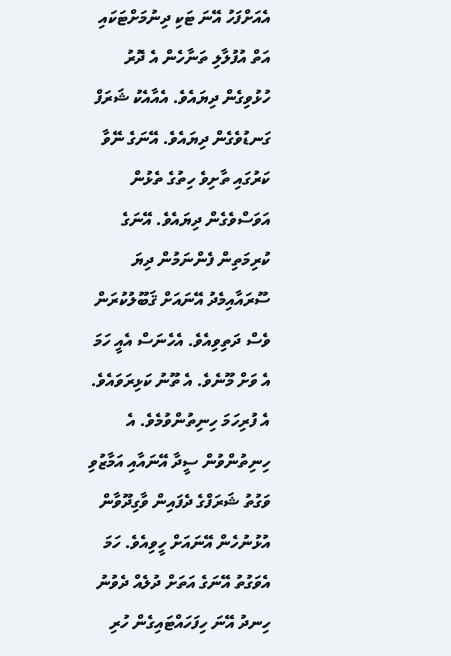އެއަށްފަހު އޭނަ ޓަކި ދިނުމަށްޓަކައި އަތް އުފުލާލި ތަނާހެން އެ ދޮރު ހުޅުވިގެން ދިޔައެވެ. އެއާއެކު ޝަރަފް ގަނޑުވެގެން ދިޔައެވެ. އޭނަގެ ނޭވާ ކަރުގައި ތާށިވެ ހިތުގެ ތެޅުން އަވަސްވެގެން ދިޔައެވެ. އޭނަގެ ކުރިމަތިން ފެންނަމުން ދިޔަ ސޫރައާއިމެދު އޭނައަށް ޤަބޫލުކުރަން ވެސް ދަތިވިއެވެ. އެހެނަސް އެއީ ހަމަ އެ ވަށް މޫނެވެ. އެ ތޫނު ކަޅިރަވައެވެ. އެ ފުރިހަމަ ހިނިތުންވުމެވެ. އެ ހިނިތުންވުން ސީދާ އޭނައާއި އަމާޒުވި ވަގުތު ޝަރަފްގެ ދެފައިން ވާގިދޫވާން އުޅުނުހެން އޭނައަށް ހީވިއެވެ. ހަމަ އެވަގުތު އޭނަގެ އަތަށް ދުލެއް ދެވުނު ހިނދު އޭނަ ހިފަހައްޓައިގެން ހުރި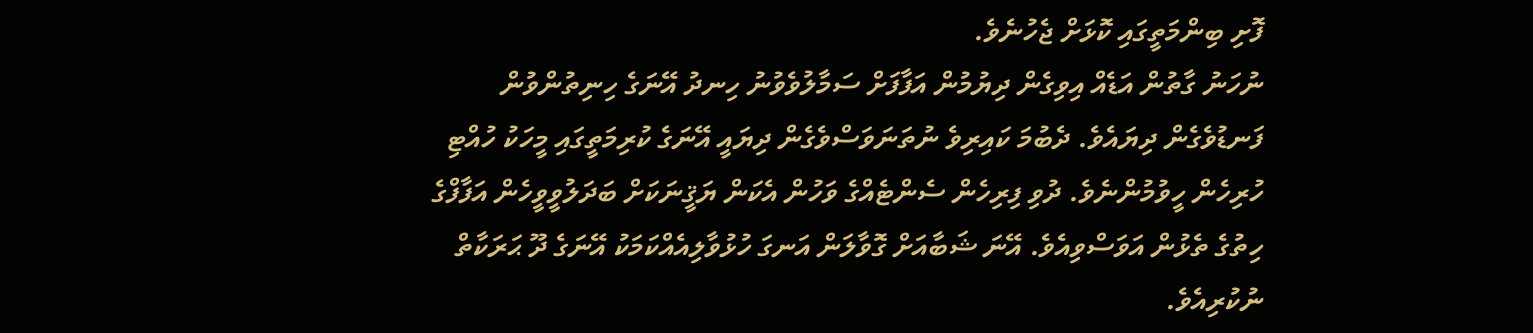ފޮށި ބިންމަތީގައި ކޮޅަށް ޖެހުނެވެ.
ނުހަނު ގާތުން އަޑެއް އިވިގެން ދިޔުމުން އަފާފަށް ސަމާލުވެވުނު ހިނދު އޭނަގެ ހިނިތުންވުން ފަނޑުވެގެން ދިޔައެވެ. ދެބުމަ ކައިރިވެ ނުތަނަވަސްވެގެން ދިޔައީ އޭނަގެ ކުރިމަތީގައި މީހަކު ހުއްޓި ހުރިހެން ހީވުމުންނެވެ. ދުވި ފިރިހެން ސެންޓެއްގެ ވަހުން އެކަން ޔަޤީނަކަށް ބަދަލުވީވީހެން އަފާފްގެ ހިތުގެ ތެޅުން އަވަސްވިއެވެ. އޭނަ ޝަބާއަށް ގޮވާލަން އަނގަ ހުޅުވާލިއެއްކަމަކު އޭނަގެ ދޫ ޙަރަކާތް ނުކުރިއެވެ.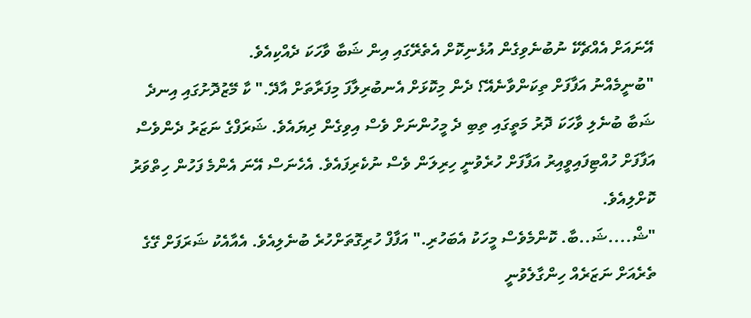އޭނައަށް އެއްޗެކޭ ނުބުނެވިގެން އުޅެނިކޮށް އެތެރޭގައި އިން ޝަބާ ވާހަކަ ދެއްކިއެވެ.
"ބުނީމެއްނު އަފާފަށް ތިކަންވާނެއޭ؟ ދެން މިކޮޅަށް އެނބުރިލާފަ މިފަރާތަށް އާދޭ." ކާ މޭޒުދޮށުގައި އިނދެ ޝަބާ ބުނެލި ވާހަކަ ދޮރު މަތީގައި ތިބި ދެ މީހުންނަށް ވެސް އިވިގެން ދިޔައެވެ. ޝަރަފްގެ ނަޒަރު ދެންވެސް އަފާފަށް ހުއްޓިފައިވީއިރު އަފާފަށް ހުރެވުނީ ހިރިލަން ވެސް ނުކެރިފައެވެ. އެހެނަސް އޭނަ އެންމެ ފަހުން ހިތްވަރު ކޮށްލިއެވެ.
"ޝް....ޝަ..ބާ. ކޮންމެވެސް މީހަކު އެބަހުރި." އަފާފް ހުރިގޮތަށްހުރެ ބުނެލިއެވެ. އެއާއެކު ޝަރަފަށް ގޭގެ ތެރެއަށް ނަޒަރެއް ހިންގާލެވުނީ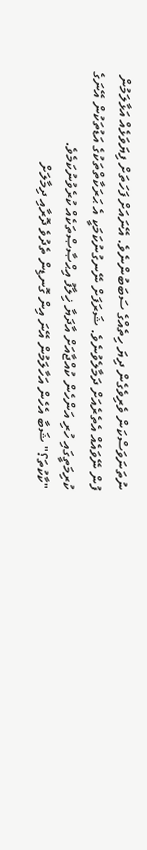ނުތަނަވަސްކަން ވެރިވެގެން ދިޔަ ހިތެއްގެ ސަބަބުންނެވެ. އޭނައަށް ފަހަތަށް ފިޔަވަޅެއް އަޅާލަމުން ފުން ނޭވައެއް އެތެރެއަށް ދަމާލެވުނެވެ. ޝަރަފަށް ނޭނގުނުކަމަކީ އެ ޙަރަކާތްތަކުގެ އަޑުތަކުން އޭނަގެ ކުރިމަތީގައި ހުރި އަންހެން ކުއްޖާއަށް އާދަޔާ ޚިލާފު އިޙްޞާޞްތަކެއް ކުރެވުނުކަމެވެ.
"ކާކުތަ؟" ޝަބާ އެހެން އަހާލަމުން އޭނަ އިން ގޮނޑިން ތެދުވެ ދޮރާއި ދިމާލަށް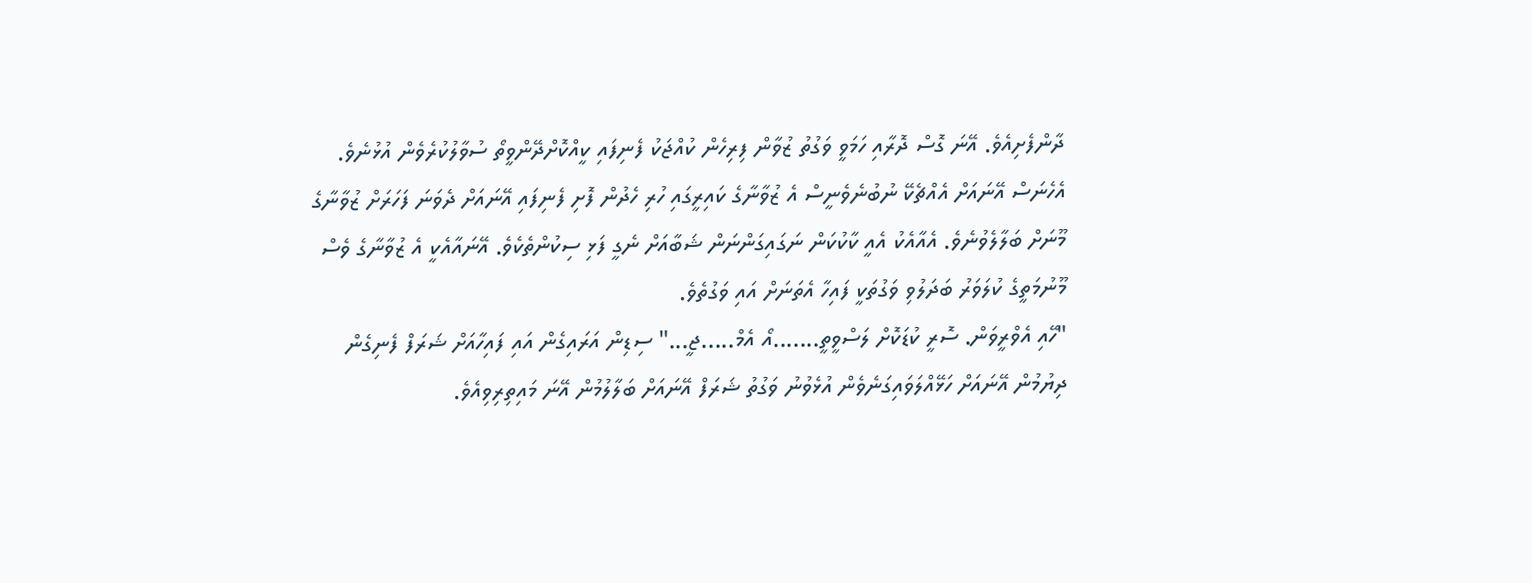ދާންފެށިއެވެ. އޭނަ ގޮސް ދޮރާއި ހަމަވީ ވަގުތު ޒުވާން ފިރިހެން ކުއްޖަކު ފެނިފައި ކީއްކޮށްދޭންވީތޯ ސުވާލުކުރެވެން އުޅުނެވެ. އެހެނަސް އޭނައަށް އެއްޗެކޭ ނުބުނެވެނީސް އެ ޒުވާނާގެ ކައިރީގައި ހުރި ހެދުން ފޮށި ފެނިފައި އޭނައަށް ދެވަނަ ފަހަރަށް ޒުވާނާގެ މޫނަށް ބަލާލެވުނެވެ. އެއާއެކު އެއީ ކާކުކަން ނަގައިގަންނަން ޝަބާއަށް ނެގީ ފަޅި ސިކުންތެކެވެ. އޭނައާއެކީ އެ ޒުވާނާގެ ވެސް މޫނުމަތީގެ ކުލަވަރު ބަދަލުވި ވަގުތަކީ ފައިހާ އެތަނަށް އައި ވަގުތެވެ.
"ހޭއި އެވްރީވަން. ސޮރީ ކުޑަކޮށް ލަސްވީތީ.......އޯ އެމް.....ޖީ..." ސިޑިން އަރައިގެން އައި ފައިހާއަށް ޝަރަފް ފެނިގެން ދިޔުމުން އޭނައަށް ހަޅޭއްލަވައިގަނެވެން އުޅެވުނު ވަގުތު ޝަރަފް އޭނައަށް ބަލާލުމުން އޭނަ މައިތިރިވިއެވެ.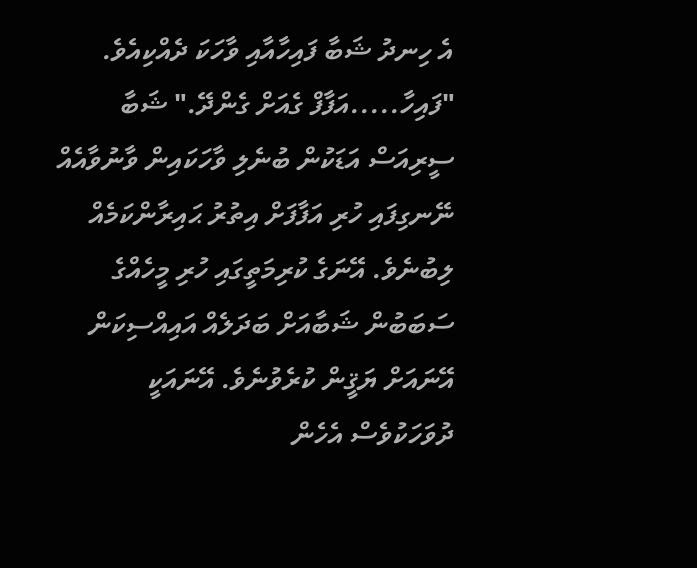އެ ހިނދު ޝަބާ ފައިހާއާއި ވާހަކަ ދެއްކިއެވެ.
"ފައިހާ.....އަފާފް ގެއަށް ގެންދޭ." ޝަބާ ސީރިއަސް އަޑަކުން ބުނެލި ވާހަކައިން ވާނުވާއެއް ނޭނގިފައި ހުރި އަފާފަށް އިތުރު ޙައިރާންކަމެއް ލިބުނެވެ. އޭނަގެ ކުރިމަތީގައި ހުރި މީހެއްގެ ސަބަބުން ޝަބާއަށް ބަދަލެއް އައިއްސިކަން އޭނައަށް ޔަޤީން ކުރެވުނެވެ. އޭނައަކީ ދުވަހަކުވެސް އެހެން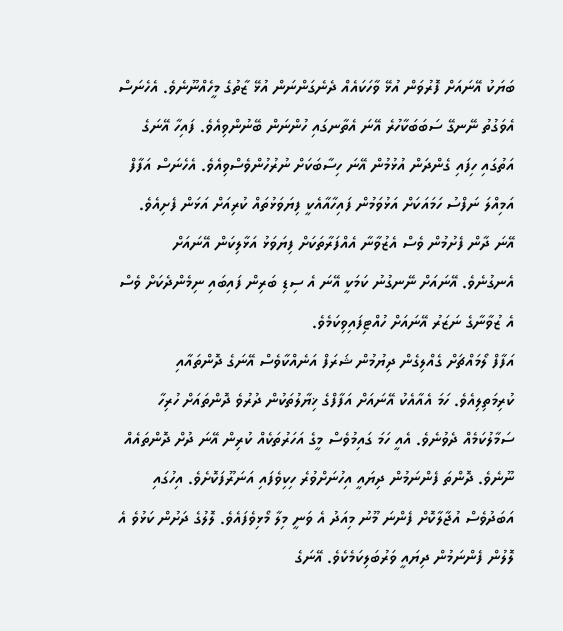ބަޔަކު އޭނައަށް ފޮރުވަން އުޅޭ ވާހަކައެއް ދެނެގަންނަން އުޅޭ ޒާތުގެ މީހެއްނޫނެވެ. އެހެނަސް އެވަގުތު ނޭނގޭ ސަބަބަކާހުރެ އޭނަ އެތާނގައި ހުންނަން ބޭނުންވިއެވެ. ފައިހާ އޭނަގެ އަތުގައި ހިފައި ގެންދަން އުޅުމުން އޭނަ ހިސާބަކަށް ނުރުހުންވެސްވިއެވެ. އެހެނަސް އަފާފް އަމިއްލަ ނަފްސު ހަމައަކަށް އަޅުވަމުން ފައިހާއާއެކީ ފިޔަވަޅުތައް ކުރިއަށް އަޅަން ފެށިއެވެ. އޭނަ ދާން ފެށުމުން ވެސް އެޒުވާނާ އެއްފަރާތަކަށް ފިޔަވަޅު އަޅާލިކަން އޭނައަށް އެނގުނެވެ. އޭނައަށް ނޭނގުނު ކަމަކީ އޭނަ އެ ސިޑި ބަރިން ފައިބައި ނިމެންދެކަށް ވެސް އެ ޒުވާނާގެ ނަޒަރު އޭނައަށް ހުއްޓިފައިވިކަމެވެ.
އަފާފް ލޯމައްޗަށް ގެއްލިގެން ދިޔުމުން ޝަރަފް އަނެއްކާވެސް އޭނަގެ ދޮންތައާއި ކުރިމަތިލިއެވެ. ހަމަ އެއާއެކު އޭނައަށް އަފާފްގެ ޚިޔާލުތަކުން ދުރުވެ ދޮންތައަށް ހުރިހާ ސަމާލުކަމެއް ދެވުނެވެ. އެއީ ހަމަ ގައިމުވެސް މީގެ އަހަރުތަކެއް ކުރިން އޭނަ ދުށް ދޮންތައެއް ނޫނެވެ. ދޮންތަ ފެންނަމުން ދިޔައީ އިހުނަށްވުރެ ހިކިވެފައި އަނަރޫފަކޮށެވެ. އިހުގައި އަބަދުވެސް އުޖާލާކޮށް ފެންނަ މޫނު މިއަދު އެ ވަނީ މިލާ މޯޅިވެފައެވެ. ލޮލުގެ ދަށުން ކަޅުވެ އެ ލޮލުން ފެންނަމުން ދިޔައީ ވަރުބަލިކަމެކެވެ. އޭނަގެ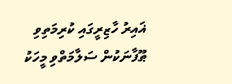ޣައިރު ހާޒިރީގައި ކުރިމަތިވި ޠޫފާނަކުން ސަލާމަތްވި މީހަކު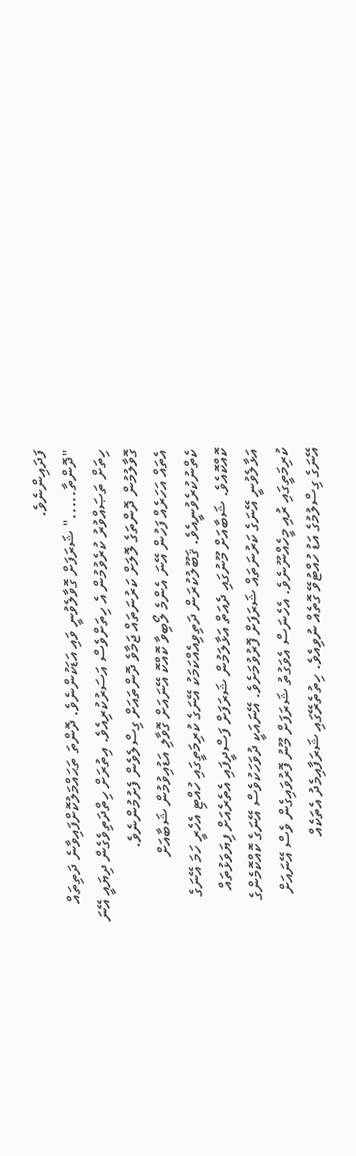ފަދައިންނެވެ.
"ދޮންތާ....." ޝަރަފަށް ގޮވާލެވުނީ ވައި އަޑަކުންނެވެ. ދޮންތަ ތަޙައްމަލުކޮށްފައިވާނެ ދަތިތައް ހިތަށް ތަޞައްވުރު ކުރެވުމުން އެ ހިތަށްވެސް އަސަރުކުރިއެވެ. އިތުރަށް ހިތްދަތިވެގެން ދިޔައީ އޭނަ ގޮވާލުމުން ދޮންތަގެ ލޮލަށް ކަރުނަތައް ޖަމާވެ ދޮންތައަށް ގިސްލެވެން ފެށުމުންނެވެ.
އެތައް އަހަރެއް ފަހުން އޭނަ އެންމެ ލޯބިވާ ކޮއްކޮ އޭނައަށް ގޮވާލި އަޑުއިވުމުން ޝަބާއަށް ކެތްނުކުރެވުނީއެވެ. ޤަބޫލުކުރަން ދަތިވިއެއްކަމަކު އޭނަގެ ކުރިމަތީގައި ހުއްޓި އެހެރީ ހަމަ އޭނަގެ ކޮއްކޮއެވެ. ޝަބާއަށް މޫނުގައި ދެއަތް އަޅާލަމުން ޝަރަފަށް ފަސްދީފައި އެތެރެއަށް ފިޔަވަޅުތައް އަޅާލެވުނީ އޭނަގެ ކަރުނަތައް ޝަރަފަށް ފޮރުވުމަށެވެ. އޭނައަކީ ދުވަހަކުވެސް އޭނަގެ ކޮއްކޮމެންގެ ކުރިމަތީގައި ރުއި މީހެއްނޫނެވެ. އެހެނަސް އެވަގުތު ޝަރަފަށް މޫނު ފޮރުވައިގެން ވެސް އޭނައަށް އޭނަގެ ގިސްލުމުގެ އަޑު ހުއްޓުވޭ ގޮތެއް ނުވިއެވެ. ހިތުތެރޭގައި ޝަރަފާއިމެދު އެތަކެއް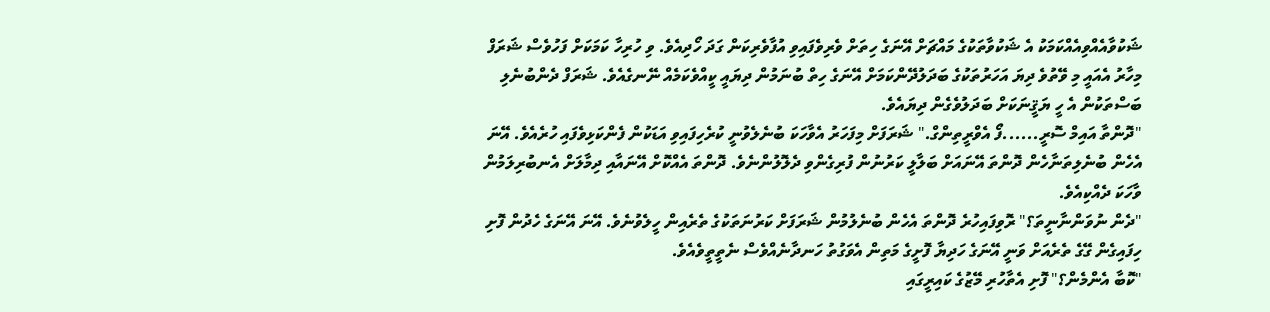ޝަކުވާއެއްވިއެއްކަމަކު އެ ޝަކުވާތަކުގެ މައްޗަށް އޭނަގެ ހިތަށް ވެރިވެފައިވި އުފާވެރިކަން ގަދަ ހޯދިއެވެ. ވި ހުރިހާ ކަމަކަށް ފަހުވެސް ޝަރަފް މިހާރު އެއައީ މި ވޭތުވެ ދިޔަ އަހަރުތަކުގެ ބަދަލުދޭންކަމަށް އޭނަގެ ހިތް ބުނަމުން ދިޔައީ ކީއްވެކަމެއް ނޭނގެއެވެ. ޝަރަފް ދެންބުނެލި ބަސްތަކުން އެ ހީ ޔަޤީނަކަށް ބަދަލުވެގެން ދިޔައެވެ.
"ދޮންތާ އައިމް ސޮރީ......ފޯ އެވްރީތިންގް." ޝަރަފަށް މިފަހަރު އެވާހަކަ ބުނެލެވުނީ ކުރެހިފައިވި އަޑަކުން ފެންކަޅިވެފައި ހުރެއެވެ. އޭނަ އެހެން ބުނެލިތަނާހެން ދޮންތަ އޭނައަށް ބަލާލީ ކަރުނުން ފުރިގެންވި ދެލޮލުންނެވެ. ދޮންތަ އެއްކޮށް އޭނައާއި ދިމާލަށް އެނބުރިލަމުން ވާހަކަ ދެއްކިއެވެ.
"ދެން ނުވަންނާނީތަ؟" ރޮވިފައިހުރެ ދޮންތަ އެހެން ބުނެލުމުން ޝަރަފަށް ކަރުނަތަކުގެ ތެރެއިން ހީލެވުނެވެ. އޭނަ އޭނަގެ ހެދުން ފޮށި ހިފައިގެން ގޭގެ ތެރެއަށް ވަނީ އޭނަގެ ހަދިޔާ ފޮށީގެ މަތިން އެވަގުތު ހަނދާނެއްވެސް ނެތީތީވެއެވެ.
"ކޮބާ އެންމެން؟" ފޮށި އެތާހުރި މޭޒުގެ ކައިރީގައި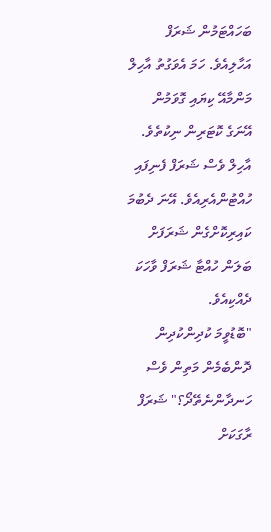ބަހައްޓަމުން ޝަރަފް އަހާލިއެވެ. ހަމަ އެވަގުތު އާހިލް މަންމާއޭ ކިޔައި ގޮވަމުން އޭނަގެ ކޮޓަރިން ނިކުތެވެ. އާހިލް ވެސް ޝަރަފް ފެނިފައި ހުއްޓުންއެރިއެވެ. އޭނަ ދެބުމަ ކައިރިކޮށްގެން ޝަރަފަށް ބަލަން ހުއްޓާ ޝަރަފް ވާހަކަ ދެއްކިއެވެ.
"ބޮޑުވީމަ ކުދިންކުދިން ދޮންބެމެން މަތިން ވެސް ހަނދާންނެތޭދޯ؟" ޝަރަފް ރާގަކަށް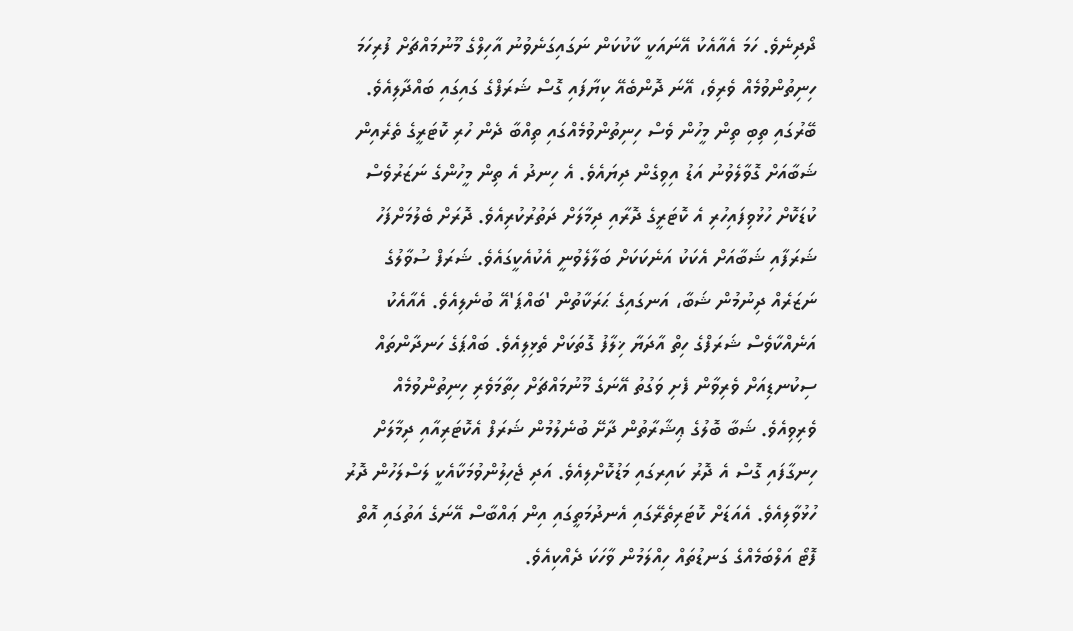ދޯދިނެވެ. ހަމަ އެއާއެކު އޭނައަކީ ކާކުކަން ނަގައިގަނެވުނު އާހިލްގެ މޫނުމައްޗަށް ފުރިހަމަ ހިނިތުންވުމެއް ވެރިވެ، އޭނަ ދޮންބެއޭ ކިޔާފައި ގޮސް ޝަރަފްގެ ގައިގައި ބައްދާލިއެވެ. ބޭރުގައި ތިބި ތިން މީހުން ވެސް ހިނިތުންވުމެއްގައި ތިއްބާ ދެން ހުރި ކޮޓަރީގެ ތެރެއިން ޝަބާއަށް ގޮވާލެވުނު އަޑު އިވިގެން ދިޔައެވެ. އެ ހިނދު އެ ތިން މީހުންގެ ނަޒަރުވެސް ކުޑަކޮށް ހުޅުވިފައިހުރި އެ ކޮޓަރީގެ ދޮރާއި ދިމާލަށް ދަތުރުކުރިއެވެ. ދޮރަށް ބެލުމަށްފަހު ޝަރަފާއި ޝަބާއަށް އެކަކު އަނެކަކަށް ބަލާލެވުނީ އެކުއެކީގައެވެ. ޝަރަފް ސުވާލުގެ ނަޒަރެއް ދިނުމުން ޝަބާ، އަނގައިގެ ޙަރަކާތުން 'ބައްޕަ'އޭ ބުނެލިއެވެ. އެއާއެކު އަނެއްކާވެސް ޝަރަފްގެ ހިތް އާދަޔާ ޚިލާފު ގޮތަކަށް ތެޅިލިއެވެ. ބައްޕަގެ ހަނދާންތައް ސިކުނޑިއަށް ވެރިވާން ފެށި ވަގުތު އޭނަގެ މޫނުމައްޗަށް ހިތާމަވެރި ހިނިތުންވުމެއް ވެރިވިއެވެ. ޝަބާ ބޮލުގެ ޢިޝާރާތުން ދާށޭ ބުނެލުމުން ޝަރަފް އެކޮޓަރިއާއި ދިމާލަށް ހިނގާފައި ގޮސް އެ ދޮރު ކައިރގައި މަޑުކޮށްލިއެވެ. އަދި ޖެހިލުންވުމަކާއެކީ ލަސްލަހުން ދޮރު ހުޅުވާލިއެވެ. އެއަޑަށް ކޮޓަރިތެރޭގައި އެނދުމަތީގައި އިން ޢައްބާސް އޭނަގެ އަތުގައި އޮތް ފޮޓޯ އަލްބަމެއްގެ ގަނޑުތައް ހިއްލަމުން ވާހަކަ ދެއްކިއެވެ.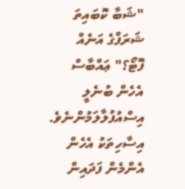"ޝަބާ ކޮބައިތަ ޝަރަފްގެ އަނެއް ފޮޓޯ؟" ޢައްބާސް އެހެން ބުނެލީ އިސްއުފުލާލަމުންނެވެ. އިސާހިތަކު އެހެން އެންމެން ފަދައިން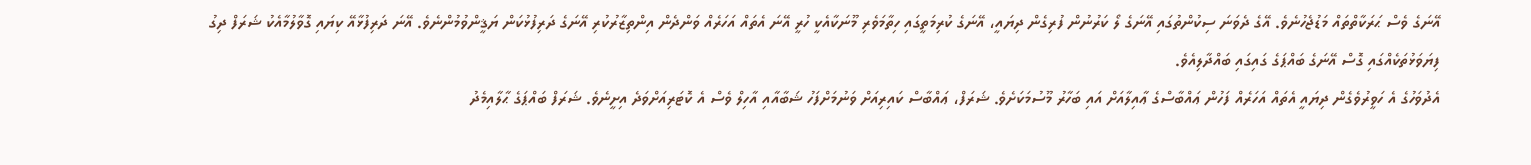އޭނަގެ ވެސް ޙަރަކާތްތައް މަޑުޖެހުނެވެ. އޭގެ ދެވަނަ ސިކުންތުގައި އޭނަގެ ލޯ ކަރުނުން ފުރިގެން ދިޔައީ، އޭނަގެ ކުރިމަތީގައި ހިތާމަވެރި މޫނަކާއެކީ ހުރީ އޭނަ އެތައް އަހަރެއް ވަންދެން އިންތިޒާރުކުރި އޭނަގެ ދަރިފުޅުކަން ޔަޤީންވުމުންނެވެ. އޭނަ ދަރިފުޅާއޭ ކިޔައި ގޮވާލުމާއެކު ޝަރަފް ދިގު ފިޔަވަޅުތަކެއްގައި ގޮސް އޭނަގެ ބައްޕަގެ ގައިގައި ބައްދާލިއެވެ.
އެދުވަހުގެ އެ ހަވީރުވެގެން ދިޔައީ އެތައް އަހަރެއް ފަހުން ޢައްބާސްގެ ޢާއިލާއަށް އައި ބަހާރު މޫސުމަކަށެވެ. ޝަރަފް، ޢައްބާސް ކައިރިއަށް ވަނުމަށްފަހު ޝަބާއާއި އާހިލް ވެސް އެ ކޮޓަރިއަށްވަދެ އިށީނެވެ. ޝަރަފް ބައްޕަގެ ޙާލާއިމެދު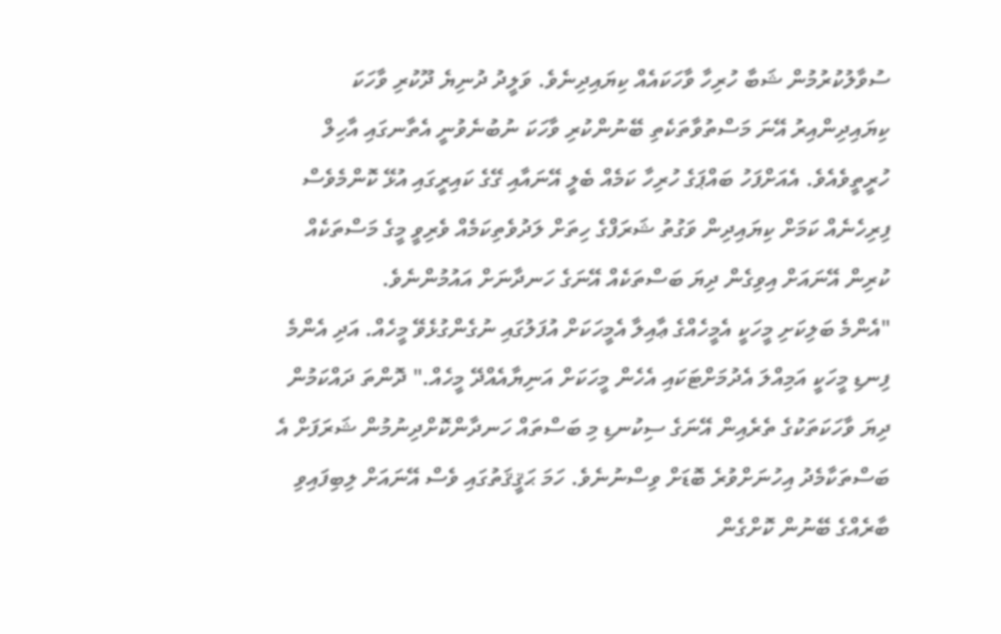ސުވާލުކުރުމުން ޝަބާ ހުރިހާ ވާހަކައެއް ކިޔައިދިނެވެ. ވަލީދު ދުނިޔެ ދޫކުރި ވާހަކަ ކިޔައިދިންއިރު އޭނަ މަސްތުވާތަކެތި ބޭނުންކުރި ވާހަކަ ނުބުނެވުނީ އެތާނގައި އާހިލް ހުރީތީވެއެވެ. އެއަށްފަހު ބައްޕަގެ ހުރިހާ ކަމެއް ބެލީ އޭނައާއި ގޭގެ ކައިރީގައި އުޅޭ ކޮންމެވެސް ފިރިހެނެއް ކަމަށް ކިޔައިދިން ވަގުތު ޝަރަފްގެ ހިތަށް ލަދުވެތިކަމެއް ވެރިވީ މީގެ މަސްތަކެއް ކުރިން އޭނައަށް އިވިގެން ދިޔަ ބަސްތަކެއް އޭނަގެ ހަނދާނަށް އައުމުންނެވެ.
"އެންމެ ބަލިކަށި މީހަކީ އެމީހެއްގެ ޢާއިލާ އެމީހަކަށް އުފަލުގައި ނުގެންގުޅެވޭ މީހެއް. އަދި އެންމެ ފިނޑި މީހަކީ އަމިއްލަ އެދުމަށްޓަކައި އެހެން މީހަކަށް އަނިޔާއެއްދޭ މީހެއް." ދޮންތަ ދައްކަމުން ދިޔަ ވާހަކަތަކުގެ ތެރެއިން އޭނަގެ ސިކުނޑި މި ބަސްތައް ހަނދާންކޮށްދިނުމުން ޝަރަފަށް އެ ބަސްތަކާމެދު އިހުނަށްވުރެ ބޮޑަށް ވިސްނުނެވެ. ހަމަ ޙަޤީޤަތުގައި ވެސް އޭނައަށް ލިބިފައިވި ބާރެއްގެ ބޭނުން ކޮށްގެން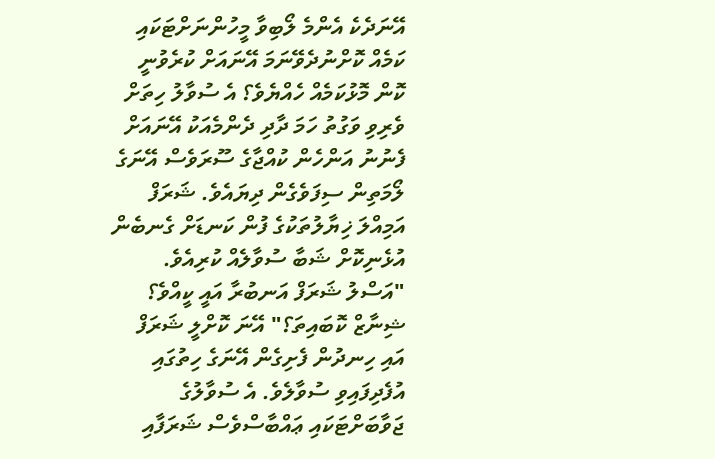އޭނަދެކެ އެންމެ ލޯބިވާ މީހުންނަށްޓަކައި ކަމެއް ކޮށްނުދެވޭނަމަ އޭނައަށް ކުރެވުނީ ކޮން މޮޅުކަމެއް ހެއްޔެވެ؟ އެ ސުވާލު ހިތަށް ވެރިވި ވަގުތު ހަމަ ދާދި ދެންމެއަކު އޭނައަށް ފެނުނު އަންހެން ކުއްޖާގެ ސޫރަވެސް އޭނަގެ ލޯމަތިން ސިފަވެގެން ދިޔައެވެ. ޝަރަފް އަމިއްލަ ޚިޔާލުތަކުގެ ފުން ކަނޑަށް ގެނބެން އުޅެނިކޮށް ޝަބާ ސުވާލެއް ކުރިއެވެ.
"އަސްލު ޝަރަފް އަނބުރާ އައީ ކީއްވެ؟ ޝިނާޒް ކޮބައިތަ؟" އޭނަ ކޮށްލީ ޝަރަފް އައި ހިނދުން ފެށިގެން އޭނަގެ ހިތުގައި އުފެދިފައިވި ސުވާލެވެ. އެ ސުވާލުގެ ޖަވާބަށްޓަކައި ޢައްބާސްވެސް ޝަރަފާއި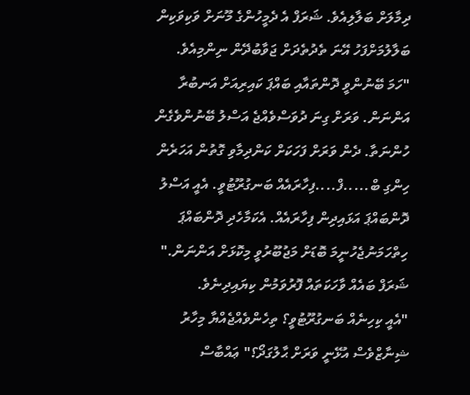ދިމާލަށް ބަލާލިއެވެ. ޝަރަފް އެ ދެމީހުންގެ މޫނަށް ވަކިވަކިން ބަލާލުމަށްފަހު އޭނަ ތެދުތެދަށް ޖަވާބުދޭން ނިންމިއެވެ.
"ހަމަ ބޭނުންވީ ދޮންތައާއި ބައްޕަ ކައިރިއަށް އަނބުރާ އަންނަން. ވަރަށް ގިނަ ދުވަސްވެއްޖެ އަސްލު ބޭނުންވެގެން ހުންނަތާ. ދެން ވަރަށް ފަހަކަށް ކަންދިމާވި ގޮތުން އަހަރެން ހިންގި ބް.....ފް....ފިހާރައެއް ބަނގުރޫޓުވީ. އެއީ އަސްލު ދޮންބައްޕަ އަޅައިދިން ފިހާރައެއް. އެކަމާހެދި ދޮންބައްޕަ ހިތްހަމަނުޖެހުނީމަ ބޮޑަށް މަޖުބޫރުވީ މިކޮޅަށް އަންނަން." ޝަރަފް ބައެއް ވާހަކަތައް ފޮރުވަމުން ކިޔައިދިނެވެ.
"އެއީ ކިހިނެއް ބަނގުރޫޓުވީ؟ ތިހެންވެއްޖެއްޔާ މިހާރު ޝިނާޒްވެސް އުޅޭނީ ވަރަށް ޙާލުގަދޯ؟" ޢައްބާސް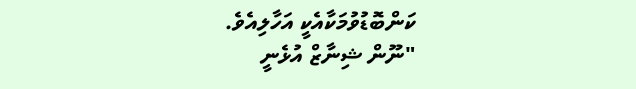ކަންބޮޑުވުމަކާއެކީ އަހާލިއެވެ.
"ނޫން ޝިނާޒް އުޅެނީ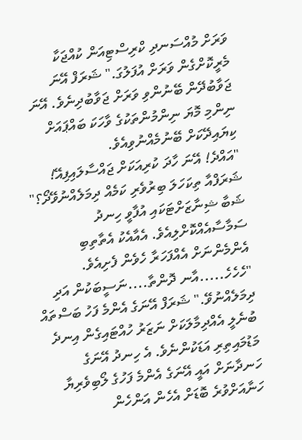ވަރަށް މުއްސަނދި ކްރިސްޓިއަން ކުއްޖަކާ މެރީކޮށްގެން ވަރަށް އުފަލުގަ." ޝަރަފް އޭނަ ޖަވާބުދޭން ބޭނުންވި ވަރަށް ޖަވާބުދިނެވެ. އޭނަ ނިންމި މޮޔަ ނިންމުންތަކުގެ ވާހަކަ ބައްޕައަށް ކިޔައިދޭކަށް ބޭނުމެއްނުވިއެވެ.
"އައްދެ! އޭނަ ހާދަ ކުރިއަކަށް ޖައްސާލައިފިއޭ! ޝަރަފްއާ ތިކަހަލަ ބިރުވެރި ކަމެއް ދިމަލެއްނުވޭދޯ؟" ޝަބާ ޝިނާޒަށްޓަކައި އުފާވީ ހިނދު ސަމާސާއެއްކޮށްލިއެވެ. އެއާއެކު އެތާތިބި އެންމެންނަށް އެއްފަހަރާ ހެވެން ފެށިއެވެ.
"ހެހެހެ.....އާނ ދޮންތާ....ނަސީބަކުން އަދި ދިމަލެއްނުވޭ." ޝަރަފް އޭނަގެ އެންމެ ފަހު ބަސްތައް ބުނެލީ އެއްދިމާލަކަށް ނަޒަރު ހުއްޓައިގެން އިނދެ މަޑުމައިތިރި އަޑަކުންނެވެ. އެ ހިނދު އޭނަގެ ހަނދާނަށް އައީ އޭނަގެ އެންމެ ފަހުގެ ލޯބިވެރިޔާ ހަނާއަށްވުރެ ބޮޑަށް އެހެން އަންހެން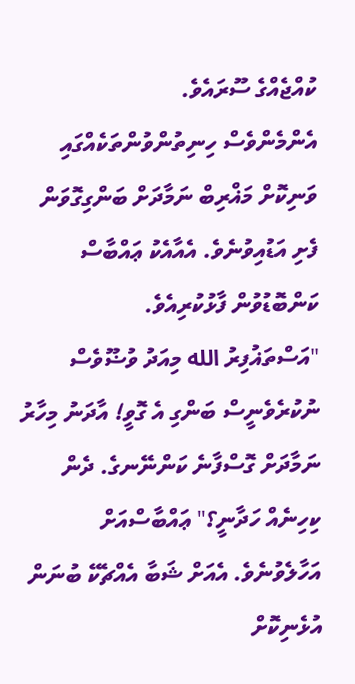ކުއްޖެއްގެ ސޫރައެވެ.
އެންމެންވެސް ހިނިތުންވުންތަކެއްގައި ވަނިކޮށް މަޣްރިބް ނަމާދަށް ބަންގިގޮވަން ފެށި އަޑުއިވުނެވެ. އެއާއެކު ޢައްބާސް ކަންބޮޑުވުން ފާޅުކުރިއެވެ.
"އަސްތަޣުފިރު الله މިއަދު ވުޟޫވެސް ނުކުރެވެނީސް ބަންގި އެ ގޮވީ! އާދަނު މިހާރު ނަމާދަށް ގޮސްފާނެ ކަންނޭނގެ. ދެން ކިހިނެއް ހަދާނީ؟" ޢައްބާސްއަށް އަހާލެވުނެވެ. އެއަށް ޝަބާ އެއްޗެކޭ ބުނަން އުޅެނިކޮށް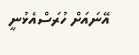އޭނައަށް ހުރަސްއެޅުނީ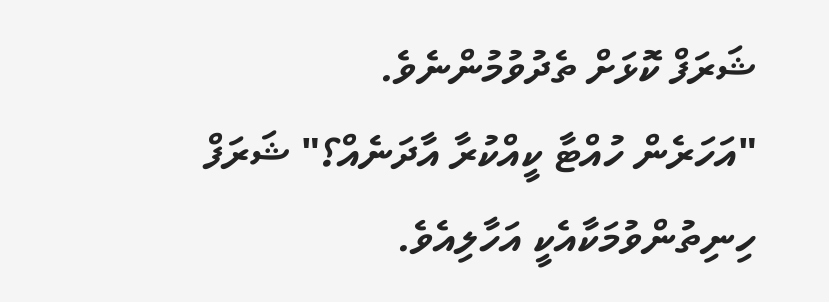ޝަރަފް ކޮޅަށް ތެދުވުމުންނެވެ.
"އަހަރެން ހުއްޓާ ކީއްކުރާ އާދަނެއް؟" ޝަރަފް ހިނިތުންވުމަކާއެކީ އަހާލިއެވެ.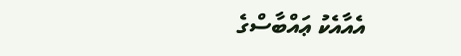އެއާއެކު ޢައްބާސްގެ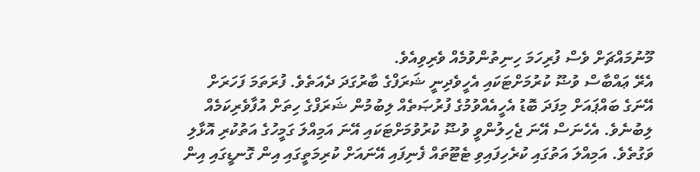މޫނުމައްޗަށް ވެސް ފުރިހަމަ ހިނިތުންވުމެއް ވެރިވިއެވެ.
އެރޭ ޢައްބާސް ވުޟޫ ކުރުމަށްޓަކައި އެހީވެދިނީ ޝަރަފްގެ ބާރުގަދަ ދެއަތެވެ. ފުރަތަމަ ފަހަރަށް އޭނަގެ ބައްޕައަށް މިފަދަ ބޮޑު އެހީއެއްވުމުގެ ފުރުޞަތެއް ލިބުމުން ޝަރަފްގެ ހިތަށް އުފާވެރިކަމެއް ލިބުނެވެ. އެހެނަސް އޭނަ ޖެހިލުންވީ ވުޟޫ ކުރުވުމަށްޓަކައި އޭނަ އަމިއްލަ ގަމީހުގެ އަތުކުރި އޮޅާލި ވަގުތެވެ. އަމިއްލަ އަތުގައި ކުރެހިފައިވި ޓެޓޫތައް ފެނިފައި އޭނައަށް ކުރިމަތީގައި އިން ގޮނޑީގައި އިން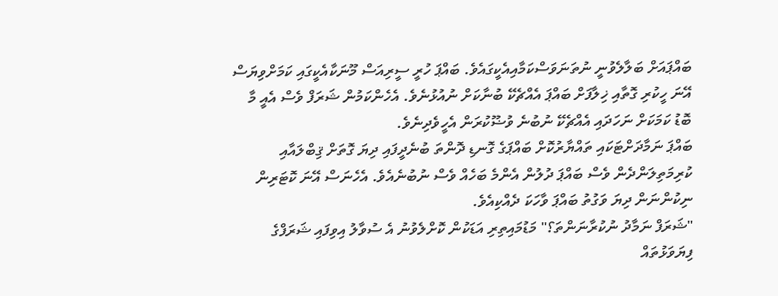ބައްޕައަށް ބަލާލެވުނީ ނުތަނަވަސްކަމާއިއެކީގައެވެ. ބައްޕަ ހުރީ ސީރިއަސް މޫނަކާއެކީގައި ކަމަށްވިޔަސް އޭނަ ހީކުރި ގޮތާއި ޚިލާފަށް ބައްޕަ އެއްޗެކޭ ބުނާކަށް ނުއުޅުނެވެ. އެހެންކަމުން ޝަރަފް ވެސް އެއީ މާ ބޮޑު ކަމަކަށް ނަހަދައި އެއްޗެކޭ ނުބުނެ ވުޟޫކުރަން އެހީވެދިނެވެ.
ބައްޕަ ނަމާދަށްޓަކައި ތައްޔާރުކޮށް ބައްޕަގެ ގޮނޑި ދޮންތަ ބުނެދީފައި ދިޔަ ގޮތަށް ޤިބްލައާއި ކުރިމަތިލަންދެން ވެސް ބައްޕަ ދުލުން އެންމެ ބަހެއް ވެސް ނުބުނެއެވެ. އެހެނަސް އޭނަ ކޮޓަރިން ނިކުންނަން ދިޔަ ވަގުތު ބައްޕަ ވާހަކަ ދެއްކިއެވެ.
"ޝަރަފް ނަމާދު ނުކުރާނަންތަ؟" މަޑުމައިތިރި އަޑަކުން ކޮށްލެވުނު އެ ސުވާލު އިވިފައި ޝަރަފްގެ ފިޔަވަޅުތައް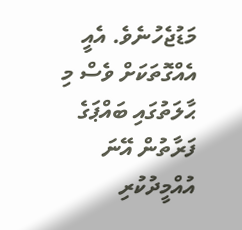މަޑުޖެހުނެވެ. އެއީ އެއްގޮތަކަށް ވެސް މި ޙާލަތުގައި ބައްޕަގެ ފަރާތުން އޭނަ އުއްމީދުކުރި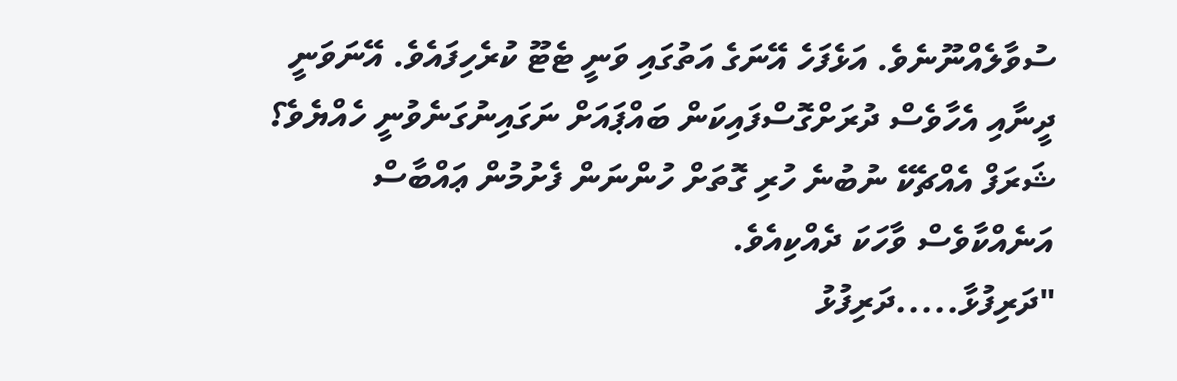ސުވާލެއްނޫނެވެ. އަޅެފަހެ އޭނަގެ އަތުގައި ވަނީ ޓެޓޫ ކުރެހިފައެވެ. އޭނަވަނީ ދީނާއި އެހާވެސް ދުރަށްގޮސްފައިކަން ބައްޕައަށް ނަގައިނުގަނެވުނީ ހެއްޔެވެ؟ ޝަރަފް އެއްޗެކޭ ނުބުނެ ހުރި ގޮތަށް ހުންނަން ފެށުމުން ޢައްބާސް އަނެއްކާވެސް ވާހަކަ ދެއްކިއެވެ.
"ދަރިފުޅާ.....ދަރިފުޅު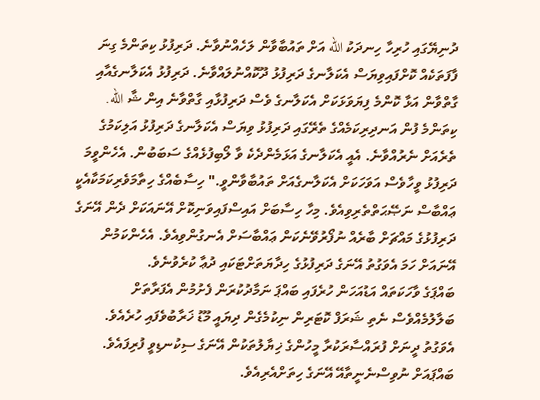ދުނިޔޭގައި ހުރިހާ ހިނދަކު الله އަށް ތައުބާވާން ލަހެއްނުވާނެ. ދަރިފުޅު ކިތަންމެ ގިނަ ފާފަތަކެއް ކޮށްފައިވިޔަސް އެކަލާނގެ ދަރިފުޅު ދޫކޮއްނުލައްވާނެ. ދަރިފުޅު އެކަލާނގެއާއި ގާތްވާން އަޅާ ކޮންމެ ފިޔަވަޅަކަށް އެކަލާނގެ ވެސް ދަރިފުޅާއި ގާތްވާނެ އިން ޝާ الله. ކިތަންމެ ފުން އަނދިރިކަމެއްގެ ތެރޭގައި ދަރިފުޅު ވިޔަސް އެކަލާނގެ ދަރިފުޅު އަލިކަމުގެ ތެރެއަށް ނެރުއްވާނެ. އެއީ އެކަލާނގެ އަޅަމެންދެކެ ވާ ލޯބިފުޅެއްގެ ސަބަބުން. އެހެންވީމަ ދަރިފުޅު ވީހާވެސް އަވަހަކަށް އެކަލާނގެއަށް ތައުބާވާންވީ." ހިސާބެއްގެ ހިތާމަވެރިކަމަކާއެކީ ޢައްބާސް ނަޞޭޙަތްތެރިވިއެވެ. މިހާ ހިސާބަށް އައިސްފައިވަނިކޮށް އޭނައަކަށް ދެން އޭނަގެ ދަރިފުޅުގެ މައްޗަށް ބާރެއް ނުފޯރުވޭނެކަން ޢައްބާސަށް އެނގުންވިއެވެ. އެހެންކަމުން އޭނައަށް ހަމަ އެވަގުތު އޭނަގެ ދަރިފުޅުގެ ހިދާޔަތަށްޓަކައި ދުޢާ ކުރެވުނެވެ.
ބައްޕަގެ ވާހަކަތައް އަޑުއަހަން ހުރެފައި ބައްޕަ ނަމާދުކުރަން ފެށުމުން އެފަރާތަށް ބަލާލުމެއްވެސް ނެތި ޝަރަފް ކޮޓަރިން ނިކުމެގެން ދިޔައީ މޫޑު ޚަރާބުވެފައި ހުރެއެވެ. އެވަގުތު ދީނަށް ފުރައްސާރަކުރާ މީހުންގެ ޚިޔާލުތަކުން އޭނަގެ ސިކުނޑިވީ ފުރިފައެވެ. ބައްޕައަށް ނުވިސްނެނީތާއޭ އޭނަގެ ހިތަށްއެރިއެވެ.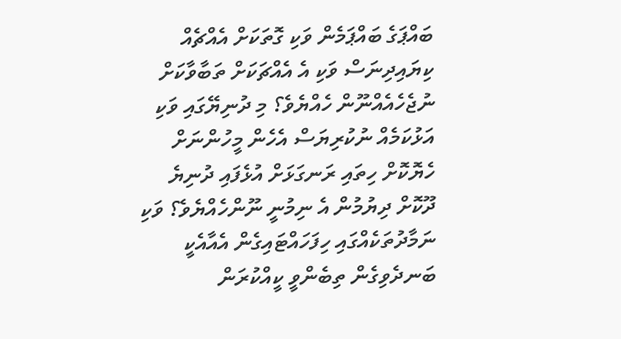ބައްޕަގެ ބައްޕަމެން ވަކި ގޮތަކަށް އެއްޗެއް ކިޔައިދިނަސް ވަކި އެ އެއްޗަކަށް ތަބާވާކަށް ނުޖެހެއެއްނޫން ހެއްޔެވެ؟ މި ދުނިޔޭގައި ވަކި އަޅުކަމެއް ނުކުރިޔަސް އެހެން މީހުންނަށް ހެޔޮކޮށް ހިތައި ރަނގަޅަށް އުޅެފައި ދުނިޔެ ދޫކޮށް ދިޔުމުން އެ ނިމުނީ ނޫންހެއްޔެވެ؟ ވަކި ނަމާދުތަކެއްގައި ހިފަހައްޓައިގެން އެއާއެކީ ބަނދެވިގެން ތިބެންވީ ކީއްކުރަން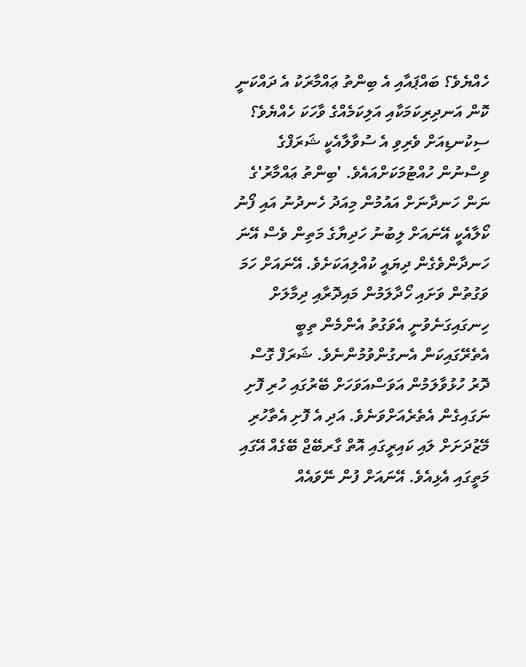ހެއްޔެވެ؟ ބައްޕައާއި އެ ބިންތު ޢައްމާރަކު އެ ދައްކަނީ ކޮން އަނދިރިކަމަކާއި އަލިކަމެއްގެ ވާހަކަ ހެއްޔެވެ؟ ސިކުނޑިއަށް ވެރިވި އެ ސުވާލާއެކީ ޝަރަފްގެ ވިސްނުން ހުއްޓުމަކަށްއައެވެ. 'ބިންތު ޢައްމާރު'ގެ ނަން ހަނދާނަށް އައުމުން މިއަދު ހެނދުނު އައި ފޯނު ކޯލާއެކީ އޭނައަށް ލިބުނު ހަދިޔާގެ މަތިން ވެސް އޭނަ ހަނދާންވެގެން ދިޔައީ ކުއްލިއަކަށެވެ. އޭނައަށް ހަމަ ވަގުތުން ވަށައި ހޯދާލަމުން މައިދޮރާއި ދިމާލަށް ހިނގައިގަނެވުނީ އެވަގުތު އެންމެން ތިބީ އެތެރޭގައިކަން އެނގުންވުމުންނެވެ. ޝަރަފް ގޮސް ދޮރު ހުޅުވާލަމުން އަވަސްއަވަހަށް ބޭރުގައި ހުރި ފޮށި ނަގައިގެން އެތެރެއަށްވަނެވެ. އަދި އެ ފޮށި އެތާހުރި މޭޒުދަށަށް ލައި ކައިރީގައި އޮތް ގާރބޭޖް ބޭގެއް އޭގައި މަތީގައި އެޅިއެވެ. އޭނައަށް ފުން ނޭވައެއް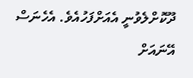ދޫކޮށްލެވުނީ އެއަށްފަހުއެވެ. އެހެނަސް އޭނައަށް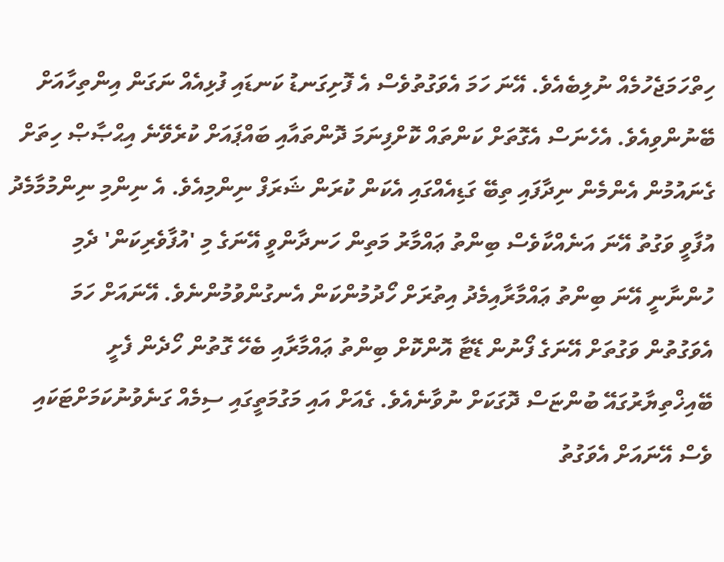ހިތްހަމަޖެހުމެއް ނުލިބެއެވެ. އޭނަ ހަމަ އެވަގުތުވެސް އެ ފޮށިގަނޑު ކަނޑައި ފުޅިއެއް ނަގަން އިންތިހާއަށް ބޭނުންވިއެވެ. އެހެނަސް އެގޮތަށް ކަންތައް ކޮށްފިނަމަ ދޮންތައާއި ބައްޕައަށް ކުރެވޭނެ އިޙްޞާޞް ހިތަށް ގެނައުމުން އެންމެން ނިދާފައި ތިބޭ ގަޑިއެއްގައި އެކަން ކުރަން ޝަރަފް ނިންމިއެވެ. އެ ނިންމި ނިންމުމާމެދު އުފާވީ ވަގުތު އޭނަ އަނެއްކާވެސް ބިންތު ޢައްމާރު މަތިން ހަނދާންވީ އޭނަގެ މި 'އުފާވެރިކަން' ދެމި ހުންނާނީ އޭނަ ބިންތު ޢައްމާރާއިމެދު އިތުރަށް ހޯދުމުންކަން އެނގުންވުމުންނެވެ. އޭނައަށް ހަމަ އެވަގުތުން ވަގުތަށް އޭނަގެ ފޯނުން ޑޭޓާ އޮންކޮށް ބިންތު ޢައްމާރާއި ބެހޭ ގޮތުން ހޯދެން ފެށީ ބޭއިޚްތިޔާރުގައޭ ބުންޏަސް ދޮގަކަށް ނުވާނެއެވެ. ގެއަށް އައި މަގުމަތީގައި ސިމެއް ގަނެވުނުކަމަށްޓަކައި ވެސް އޭނައަށް އެވަގުތު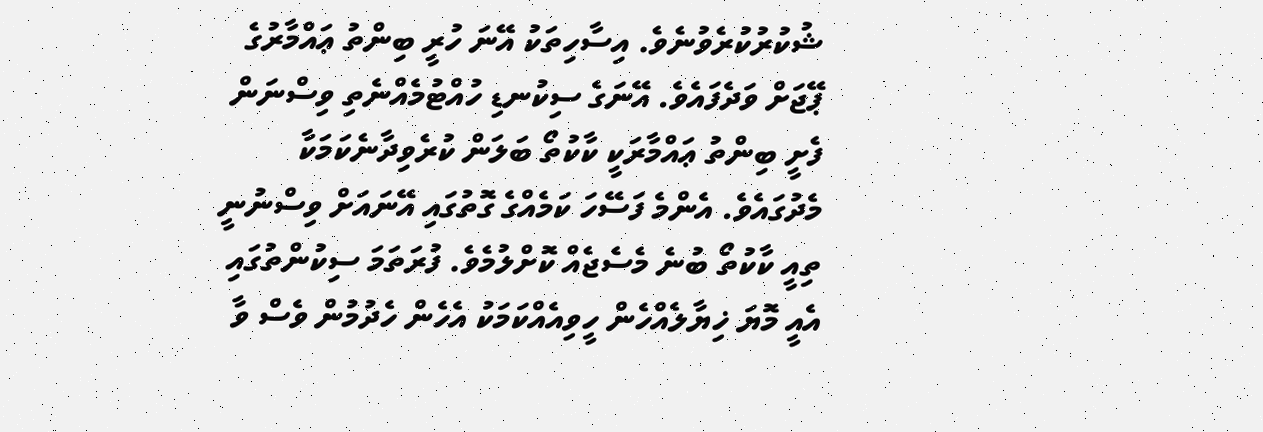ޝުކުރުކުރެވުނެވެ. އިސާހިތަކު އޭނަ ހުރީ ބިންތު ޢައްމާރުގެ ޕޭޖަށް ވަދެފައެވެ. އޭނަގެ ސިކުނޑި ހުއްޓުމެއްނެތި ވިސްނަން ފެށީ ބިންތު ޢައްމާރަކީ ކާކުތޯ ބަލަން ކުރެވިދާނެކަމަކާ މެދުގައެވެ. އެންމެ ފަސޭހަ ކަމެއްގެ ގޮތުގައި އޭނައަށް ވިސްނުނީ ތިއީ ކާކުތޯ ބުނެ މެސެޖެއް ކޮށްލުމެވެ. ފުރަތަމަ ސިކުންތުގައި އެއީ މޮޔަ ޚިޔާލެއްހެން ހީވިއެއްކަމަކު އެހެން ހެދުމުން ވެސް ވާ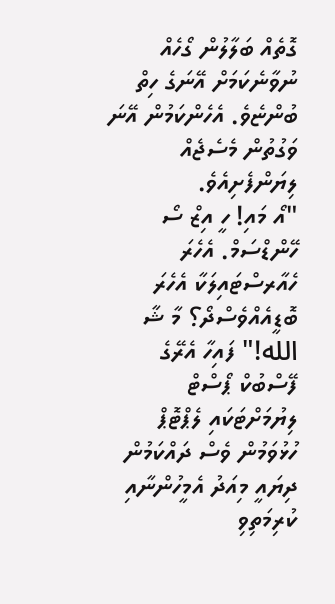ގޮތެއް ބަލާލުން ގޯހެއް ނުވާނެކަމަށް އޭނަގެ ހިތް ބުންޏެވެ. އެހެންކަމުން އޭނަ ވަގުތުން މެސެޖެއް ލިޔަންފެށިއެވެ.
"އޯ މައި! ހީ އިޒް ސޯ ހޭންޑްސަމް. އެހެރަ ހެއާރސްޓައިލަކާ އެހެރަ ބޮޑީއެއްވެސްދޯ؟ މާ ޝާ الله!" ފައިހާ އެރޭގެ ފޭސްބުކް ޕޯސްޓް ލިޔުމަށްޓަކައި ލެޕްޓޮޕް ހުޅުވަމުން ވެސް ދައްކަމުން ދިޔައީ މިއަދު އެމީހުންނާއި ކުރިމަތިވި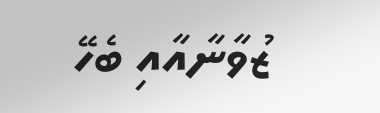ޒުވާނާއާއި ބެހޭ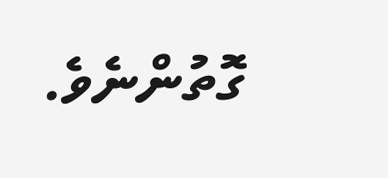ގޮތުންނެވެ.